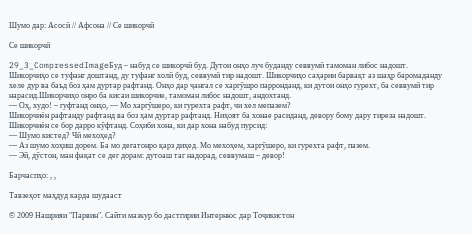Шумо дар: Асосӣ // Афсона // Се шикорчӣ

Се шикорчӣ

29_3_CompressedImageБуд – набуд се шикорчӣ буд. Дутои онҳо луч буданду севвумӣ тамоман либос надошт.
Шикорчиҳо се туфанг доштанд, ду туфанг холӣ буд, севвумӣ тир надошт. Шикорчиҳо саҳарии барвақт аз шаҳр баромаданду хеле дур ва баъд боз ҳам дуртар рафтанд. Онҳо дар ҷангал се харгӯшро парронданд, ки дутои онҳо гурехт, ба севвумӣ тир нарасид.Шикорчиҳо онро ба кисаи шикорчие, тамоман либос надошт, андохтанд.
— Оҳ, худо! – гуфтанд онҳо, — Мо харгӯшеро, ки гурехта рафт, чи хел мепазем?
Шикорчиён рафтанду рафтанд ва боз ҳам дуртар рафтанд. Ниҳоят ба хонае расиданд, девору бому дару тиреза надошт. Шикорчиён се бор дарро кӯфтанд. Соҳиби хона, ки дар хона набуд пурсид:
— Шумо кистед? Чӣ мехоҳед?
— Аз шумо хоҳиш дорем. Ба мо дегатонро қарз диҳед. Мо мехоҳем, харгӯшеро, ки гурехта рафт, пазем.
— Эй, дӯстон, ман фақат се дег дорам: дутоаш таг надорад, севвумаш – девор!

Барчаспҳо: , ,

Тавзеҳот маҳдуд карда шудааст

© 2009 Нашрияи "Парвин". Сайти мазкур бо дастгирии Интернюс дар Тоҷикистон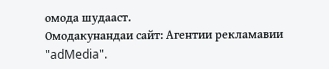омода шудааст.
Омодакунандаи сайт: Агентии рекламавии "adMedia".